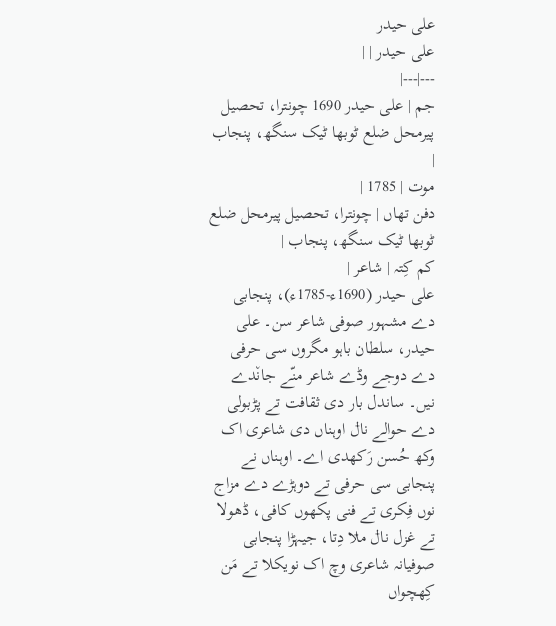علی حیدر
علی حیدر | |
---|---|
جم | علی حیدر 1690 چونترا، تحصیل پیرمحل ضلع ٹوبھا ٹیک سنگھ، پنجاب |
موت | 1785 |
دفن تھاں | چونترا، تحصیل پیرمحل ضلع ٹوبھا ٹیک سنگھ، پنجاب |
کم کِتہ | شاعر |
علی حیدر (1690ء-1785ء)، پنجابی دے مشہور صوفی شاعر سن۔ علی حیدر، سلطان باہو مگروں سی حرفی دے دوجے وڈے شاعر منّے جان٘دے نیں۔ ساندل بار دی ثقافت تے پڑبولی دے حوالے ناݪ اوہناں دی شاعری اک وکھ حُسن رَکھدی اے۔ اوہناں نے پنجابی سی حرفی تے دوہڑے دے مزاج نوں فِکری تے فنی پکھوں کافی، ڈھولا تے غزل ناݪ مݪا دِتا، جیہڑا پنجابی صوفیانہ شاعری وچ اک نویکلا تے مَن کِھچواں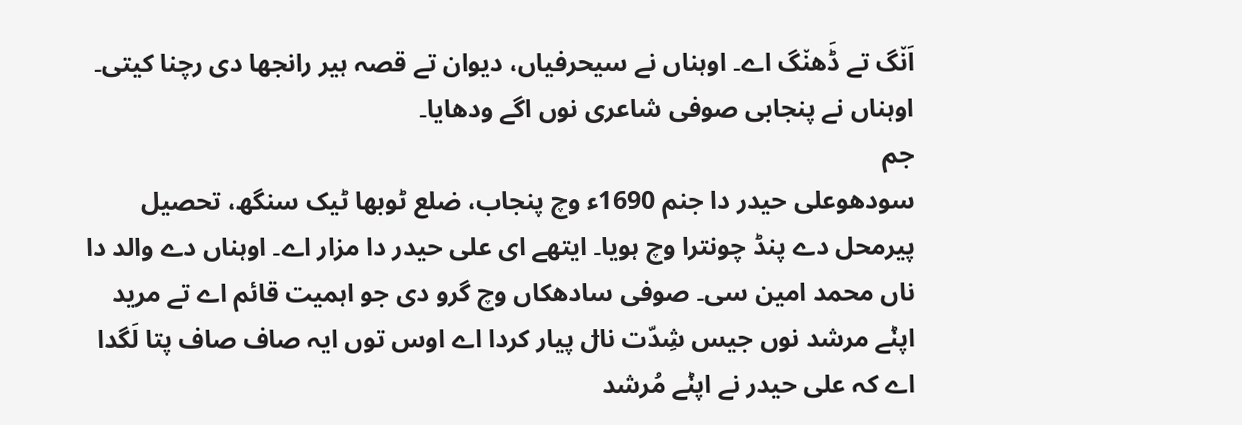اَن٘گ تے ڈَھن٘گ اے۔ اوہناں نے سیحرفیاں، دیوان تے قصہ ہیر رانجھا دی رچنا کیتی۔ اوہناں نے پنجابی صوفی شاعری نوں اگے ودھایا۔
جم
سودھوعلی حیدر دا جنم 1690ء وچ پنجاب، ضلع ٹوبھا ٹیک سنگھ، تحصیل پیرمحل دے پنڈ چونترا وچ ہویا۔ ایتھے ای علی حیدر دا مزار اے۔ اوہناں دے والد دا ناں محمد امین سی۔ صوفی سادھکاں وچ گرو دی جو اہمیت قائم اے تے مرید اپݨے مرشد نوں جیس شِدّت ناݪ پیار کردا اے اوس توں ایہ صاف صاف پتا لَگدا اے کہ علی حیدر نے اپݨے مُرشد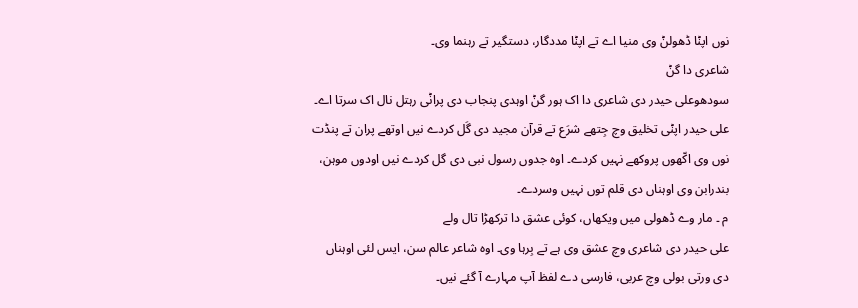نوں اپݨا ڈھولݨ وی منیا اے تے اپݨا مددگار، دستگیر تے رہنما وی۔
شاعری دا گݨ
سودھوعلی حیدر دی شاعری دا اک ہور گݨ اوہدی پنجاب دی پراݨی رہتل نال اک سرتا اے۔ علی حیدر اپݨی تخلیق وچ جِتھے شرَع تے قرآن مجید دی گَل کردے نیں اوتھے پران تے پنڈت نوں وی اکّھوں پروکھے نہیں کردے۔ اوہ جدوں رسول نبی دی گل کردے نیں اودوں موہن، بندرابن وی اوہناں دی قلم توں نہیں وسردے۔
م ۔ مار وے ڈھولی میں ویکھاں، کوئی عشق دا ترکھڑا تال ولے
علی حیدر دی شاعری وچ عشق وی ہے تے بِرہا وی۔ اوہ شاعر عالم سن، ایس لئی اوہناں دی ورتی بولی وچ عربی، فارسی دے لفظ آپ مہارے آ گئے نیں۔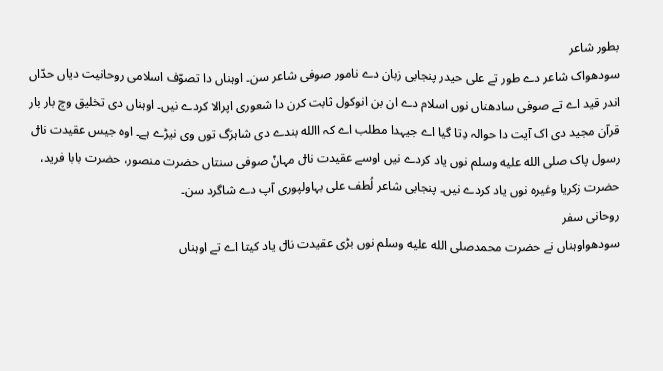بطور شاعر
سودھواک شاعر دے طور تے علی حیدر پنجابی زبان دے نامور صوفی شاعر سن۔ اوہناں دا تصوّف اسلامی روحانیت دیاں حدّاں اندر قید اے تے صوفی سادھناں نوں اسلام دے ان بن انوکول ثابت کرن دا شعوری اپرالا کردے نیں۔ اوہناں دی تخلیق وچ بار بار قرآن مجید دی اک آیت دا حوالہ دِتا گیا اے جیہدا مطلب اے کہ االله بندے دی شاہرَگ توں وی نیڑے ہے۔ اوہ جیس عقیدت ناݪ رسول پاک صلى الله عليه وسلم نوں یاد کردے نیں اوسے عقیدت ناݪ مہاݨ صوفی سنتاں حضرت منصور، حضرت بابا فرید، حضرت زکریا وغیرہ نوں یاد کردے نیں۔ پنجابی شاعر لُطف علی بہاولپوری آپ دے شاگرد سن۔
روحانی سفر
سودھواوہناں نے حضرت محمدصلى الله عليه وسلم نوں بڑی عقیدت ناݪ یاد کیتا اے تے اوہناں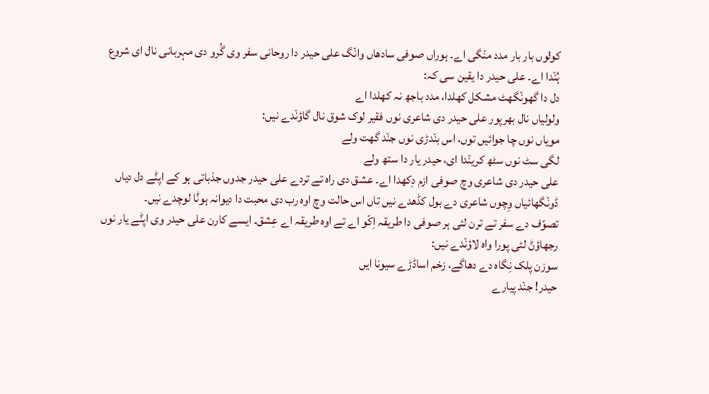کوݪوں بار بار مدد من٘گی اے۔ ہوراں صوفی سادھاں وان٘گ علی حیدر دا روحانی سفر وی گُرو دی مہربانی ناݪ ای شروع ہُن٘دا اے۔ علی حیدر دا یقین سی کہ:
دل دا گھون٘گھٹ مشکل کھلدا، مدد باجھ نہ کھلدا اے
ولولیاں نال بھرپور علی حیدر دی شاعری نوں فقیر لوک شوق ناݪ گاؤن٘دے نیں:
مویاں نوں چا جوائیں توں، اس بن٘دڑی نوں جن٘د گھت ولے
لگی سٹ نوں سٹھ کرین٘دا ای، حیدر یار دا ستھ ولے
علی حیدر دی شاعری وچ صوفی ازم دِکھدا اے۔ عشق دی راہ تے تردے علی حیدر جدوں جذباتی ہو کے اپݨے دل دیاں ڈون٘گھائیاں وِچوں شاعری دے بول کڈھدے نیں تاں اس حالت وچ اوہ رب دی محبت دا دیوانہ ہوݨا لوچدے نیں۔
تصوّف دے سفر تے ترن لئی ہر صوفی دا طریقہ اِکّو اے تے اوہ طریقہ اے عِشق۔ ایسے کارن علی حیدر وی اپݨے یار نوں رجھاؤݨ لئی پورا واہ لاؤن٘دے نیں:
سوزن پلک نِگاہ دے دھاگے، زخم اساڈڑے سیونا ایں
حیدر! جن٘د پیارے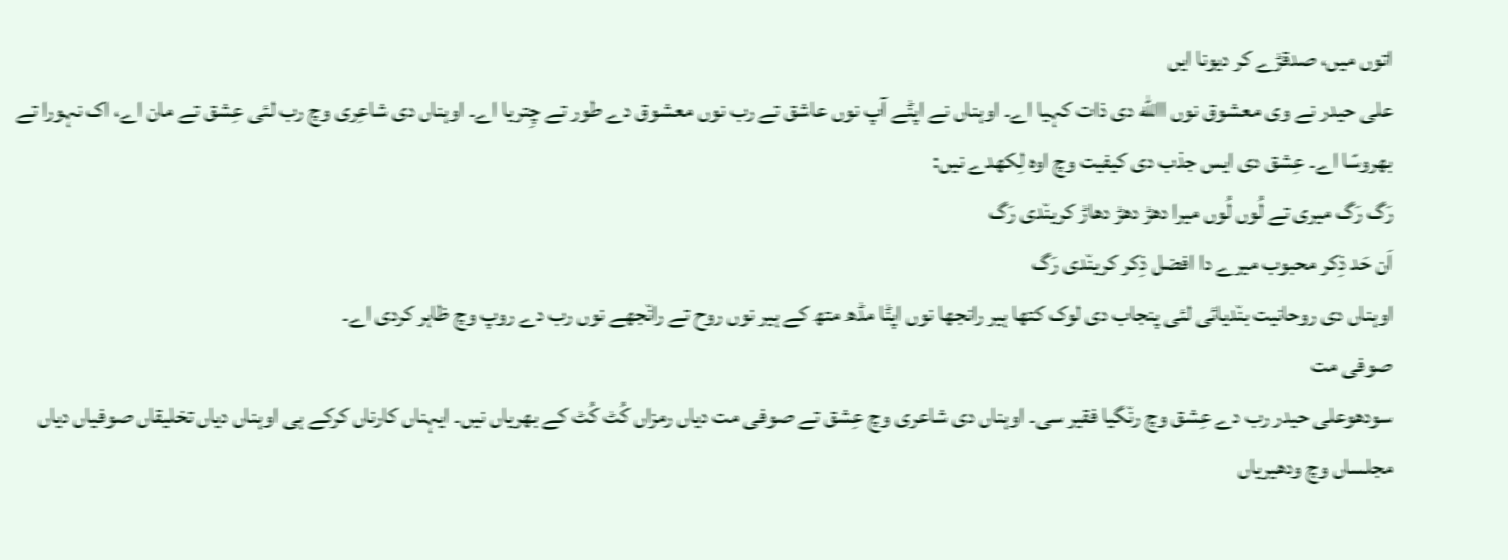اتوں میں، صدقڑے کر دیونا ایں
علی حیدر نے وی معشوق نوں االله دی ذات کہیا اے۔ اوہناں نے اپݨے آپ نوں عاشق تے رب نوں معشوق دے طور تے چِتریا اے۔ اوہناں دی شاعِری وچ رب لئی عِشق تے مان اے، اک نہورا تے بھروسّا اے۔ عِشق دی ایس جذب دی کیفیت وچ اوہ لِکھدے نیں:
رَگ رَگ میری تے لُوں لُوں میرا دھڑ دھڑ دھاڑ کرین٘دی رَگ
اَن حَد ذِکر محبوب میرے دا افضل ذِکر کرین٘دی رَگ
اوہناں دی روحانیت بن٘دیائی لئی پنجاب دی لوک کتھا ہیر رانجھا نوں اپݨا مڈھ متھ کے ہیر نوں روح تے ران٘جھے نوں رب دے روپ وچ ظاہر کردی اے۔
صوفی مت
سودھوعلی حیدر رب دے عِشق وچ رن٘گیا فقیر سی۔ اوہناں دی شاعری وچ عِشق تے صوفی مت دیاں رمزاں کُٹ کُٹ کے بھریاں نیں۔ ایہناں کارناں کرکے ہی اوہناں دیاں تخلیقاں صوفیاں دیاں مجلساں وچ ودھیریاں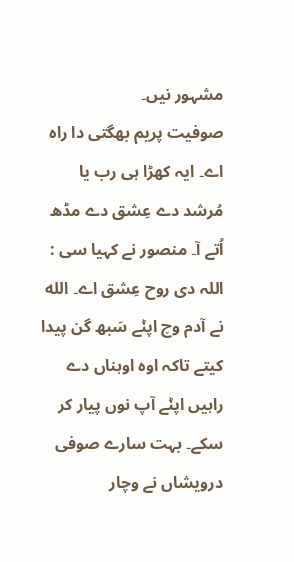مشہور نیں۔
صوفیت پریم بھگتی دا راہ اے۔ ایہ کھڑا ہی رب یا مُرشد دے عِشق دے مڈھ اُتے آ۔ منصور نے کہیا سی : اللہ دی روح عِشق اے۔ الله نے آدم وچ اپݨے سَبھ گن پیدا کیتے تاکہ اوہ اوہناں دے راہیں اپݨے آپ نوں پیار کر سکے۔ بہت سارے صوفی درویشاں نے وچار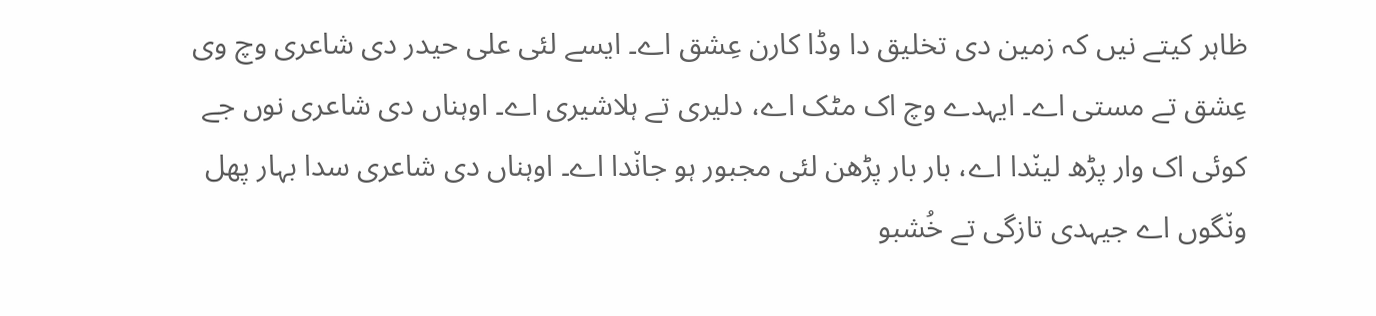ظاہر کیتے نیں کہ زمین دی تخلیق دا وڈا کارن عِشق اے۔ ایسے لئی علی حیدر دی شاعری وچ وی عِشق تے مستی اے۔ ایہدے وچ اک مٹک اے، دلیری تے ہلاشیری اے۔ اوہناں دی شاعری نوں جے کوئی اک وار پڑھ لین٘دا اے، بار بار پڑھن لئی مجبور ہو جان٘دا اے۔ اوہناں دی شاعری سدا بہار پھل ون٘گوں اے جیہدی تازگی تے خُشبو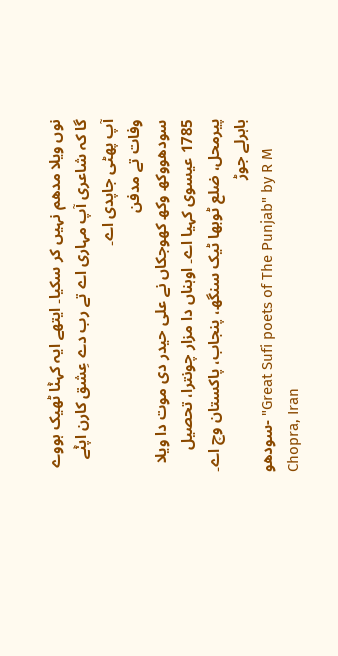نوں ویلا مدھم نہیں کر سکیا۔ ایتھے ایہ کہݨا ٹھیک ہووے گا کہ شاعری آپ مہاری اے تے رب دے عِشق کارن اپݨے آپ پھٹی جاپدی اے۔
وفات تے مدفن
سودھووکھ وکھ کھوجکاں نے علی حیدر دی موت دا ویلا 1785 عیسوی کہیا اے۔ اوہناں دا مزار چونترا، تحصیل پیرمحل، ضلع ٹوبھا ٹیک سنگھ، پنجاب، پاکستان وچ اے۔
باہرلے جوڑ
سودھو- "Great Sufi poets of The Punjab" by R M Chopra, Iran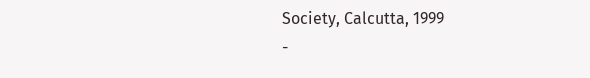Society, Calcutta, 1999
-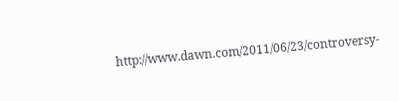http://www.dawn.com/2011/06/23/controversy-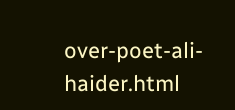over-poet-ali-haider.html